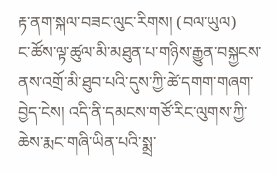རྟ་ནག་སྐལ་བཟང་ལུང་རིགས། (བལ་ཡུལ)
ང་ཚོས་ལྟ་ཚུལ་མི་མཐུན་པ་གཉིས་རྒྱུན་བསྐྱངས་ནས་འགྲོ་མི་ཐུབ་པའི་དུས་ཀྱི་ཚེ་དགག་གཞག་བྱེད་ངེས། འདི་ནི་དམངས་གཙོ་རིང་ལུགས་ཀྱི་ཆེས་རྨང་གཞི་ཡིན་པའི་སྨྲ་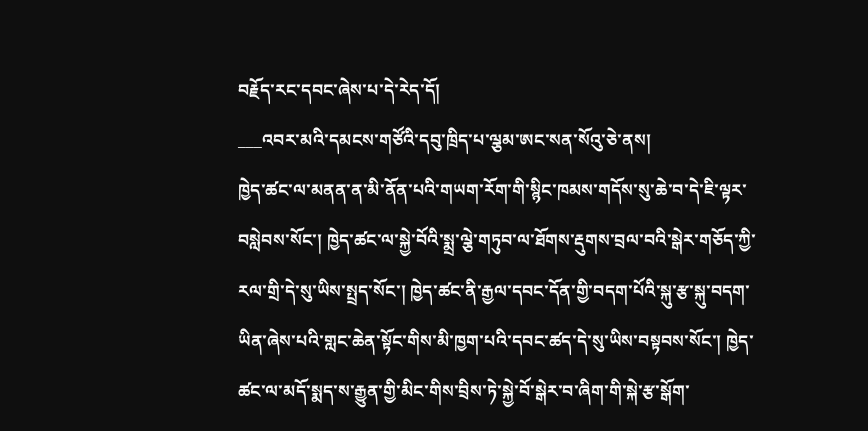བརྗོད་རང་དབང་ཞེས་པ་དེ་རེད་དོ།
___འབར་མའི་དམངས་གཙོའི་དབུ་ཁྲིད་པ་ལྕམ་ཨང་སན་སོའུ་ཅེ་ནས།
ཁྱེད་ཚང་ལ་མནན་ན་མི་ནོན་པའི་གཡག་རོག་གི་སྙིང་ཁམས་གདོས་སུ་ཆེ་བ་དེ་ཇི་ལྟར་བསླེབས་སོང་། ཁྱེད་ཚང་ལ་སྐྱེ་བོའི་སྨྲ་ལྕེ་གཏུབ་ལ་ཐོགས་རྡུགས་བྲལ་བའི་སྒེར་གཅོད་ཀྱི་རལ་གྲི་དེ་སུ་ཡིས་སྤྲད་སོང་། ཁྱེད་ཚང་ནི་རྒྱལ་དབང་དོན་གྱི་བདག་པོའི་སྐུ་རྩ་སྐུ་བདག་ཡིན་ཞེས་པའི་གླང་ཆེན་སྟོང་གིས་མི་ཁྱག་པའི་དབང་ཚད་དེ་སུ་ཡིས་བསྟབས་སོང་། ཁྱེད་ཚང་ལ་མདོ་སྨད་ས་རྒྱུན་གྱི་མིང་གིས་བྲིས་ཏེ་སྐྱེ་བོ་སྒེར་བ་ཞིག་གི་སྐེ་རྩ་སྒོག་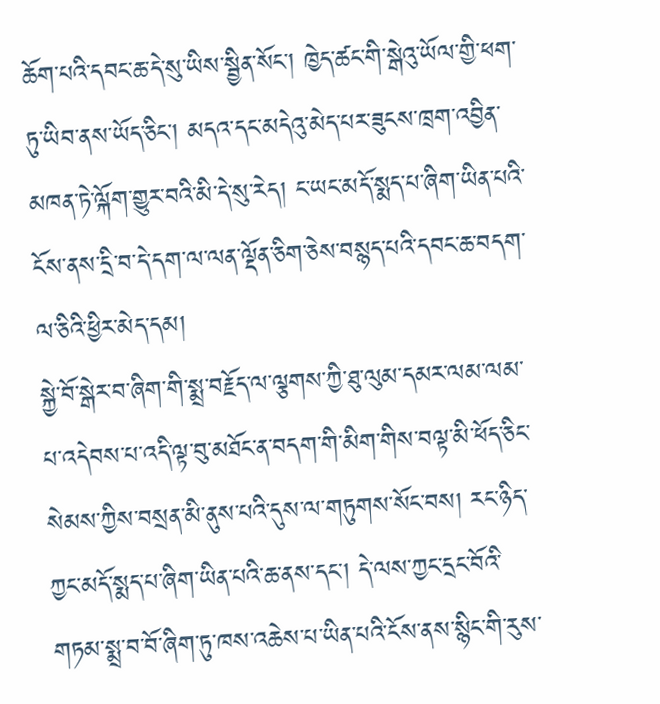ཆོག་པའི་དབང་ཆ་དེ་སུ་ཡིས་སྦྱིན་སོང་། ཁྱེད་ཚང་གི་སྒེའུ་ཡོལ་གྱི་ཕག་ཏུ་ཡིབ་ནས་ཡོད་ཅིང་། མདའ་དང་མདེའུ་མེད་པར་ཟུངས་ཁྲག་འབྱིན་མཁན་ཏེ་ལྐོག་གྱུར་བའི་མི་དེ་སུ་རེད། ང་ཡང་མདོ་སྨད་པ་ཞིག་ཡིན་པའི་ངོས་ནས་དྲི་བ་དེ་དག་ལ་ལན་ལྡོན་ཅིག་ཅེས་བསྙད་པའི་དབང་ཆ་བདག་ལ་ཅིའི་ཕྱིར་མེད་དམ།
སྐྱེ་བོ་སྒེར་བ་ཞིག་གི་སྨྲ་བརྗོད་ལ་ལྕགས་ཀྱི་ཐུ་ལུམ་དམར་ལམ་ལམ་པ་འདེབས་པ་འདི་ལྟ་བུ་མཐོང་ན་བདག་གི་མིག་གིས་བལྟ་མི་ཕོད་ཅིང་སེམས་ཀྱིས་བསྲན་མི་ནུས་པའི་དུས་ལ་གཏུགས་སོང་བས། རང་ཉིད་ཀྱང་མདོ་སྨད་པ་ཞིག་ཡིན་པའི་ཆ་ནས་དང་། དེ་ལས་ཀྱང་དྲང་བོའི་གཏམ་སྨྲ་བ་བོ་ཞིག་ཏུ་ཁས་འཆེས་པ་ཡིན་པའི་ངོས་ནས་སྙིང་གི་རུས་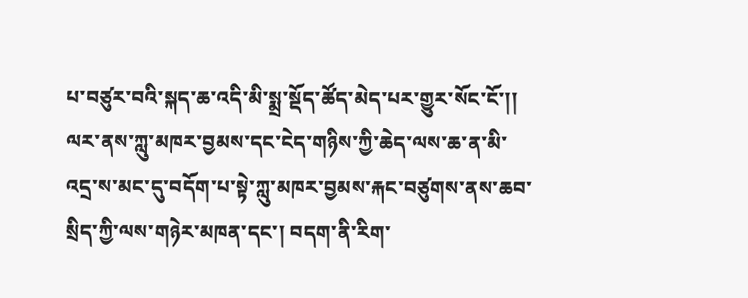པ་བཙུར་བའི་སྐད་ཆ་འདི་མི་སྨྲ་སྡོད་ཚོད་མེད་པར་གྱུར་སོང་ངོ་།།
ལར་ནས་ཀླུ་མཁར་བྱམས་དང་ངེད་གཉིས་ཀྱི་ཆེད་ལས་ཆ་ན་མི་འདྲ་ས་མང་དུ་བདོག་པ་སྟེ་ཀླུ་མཁར་བྱམས་རྐང་བཙུགས་ནས་ཆབ་སྲིད་ཀྱི་ལས་གཉེར་མཁན་དང་། བདག་ནི་རིག་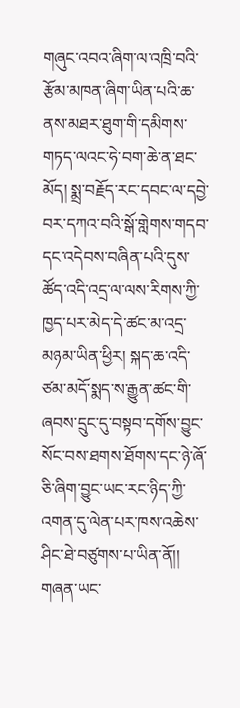གཞུང་འབའ་ཞིག་ལ་འཁྲི་བའི་རྩོམ་མཁན་ཞིག་ཡིན་པའི་ཆ་ནས་མཐར་ཐུག་གི་དམིགས་གཏད་ལའང་ཧེ་བག་ཆེ་ན་ཐང་མོད། སྨྲ་བརྗོད་རང་དབང་ལ་དབྱེ་བར་དཀའ་བའི་སྒོ་གླེགས་གདབ་དང་འདེབས་བཞིན་པའི་དུས་ཚོད་འདི་འདྲ་ལ་ལས་རིགས་ཀྱི་ཁྱད་པར་མེད་དེ་ཚང་མ་འདྲ་མཉམ་ཡིན་ཕྱིར། སྐད་ཆ་འདི་ཙམ་མདོ་སྨད་ས་རྒྱུན་ཚང་གི་ཞབས་དྲུང་དུ་བསྟབ་དགོས་བྱུང་སོང་བས་ཐགས་ཐོགས་དང་ཉེ་ཞོ་ཅི་ཞིག་བྱུང་ཡང་རང་ཉིད་ཀྱི་འགན་དུ་ལེན་པར་ཁས་འཆེས་ཤིང་ཐེ་བཙུགས་པ་ཡིན་ནོ།།
གཞན་ཡང་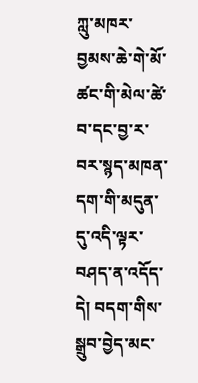ཀླུ་མཁར་བྱམས་ཆེ་གེ་མོ་ཚང་གི་མེལ་ཚེ་བ་དང་བྱ་ར་བར་སྙད་མཁན་དག་གི་མདུན་དུ་འདི་ལྟར་བཤད་ན་འདོད་དེ། བདག་གིས་སྒྲུབ་བྱེད་མང་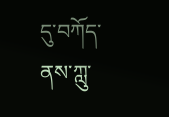དུ་བཀོད་ནས་ཀླུ་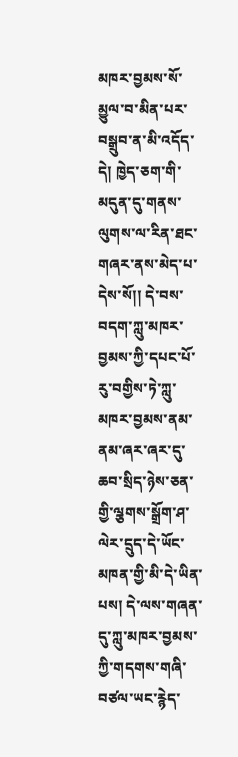མཁར་བྱམས་སོ་མྱུལ་བ་མིན་པར་བསྒྲུབ་ན་མི་འདོད་དེ། ཁྱེད་ཅག་གི་མདུན་དུ་གནས་ལུགས་ལ་རིན་ཐང་གཞར་ནས་མེད་པ་དེས་སོ།། དེ་བས་བདག་ཀླུ་མཁར་བྱམས་ཀྱི་དཔང་པོ་རུ་བགྱིས་ཏེ་ཀླུ་མཁར་བྱམས་ནམ་ནམ་ཞར་ཞར་དུ་ཆབ་སྲིད་ཉེས་ཅན་གྱི་ལྕགས་སྒྲོག་ཤ་ལེར་དྲུད་དེ་ཡོང་མཁན་གྱི་མི་དེ་ཡིན་པས། དེ་ལས་གཞན་དུ་ཀླུ་མཁར་བྱམས་ཀྱི་གདགས་གཞི་བཙལ་ཡང་རྙེད་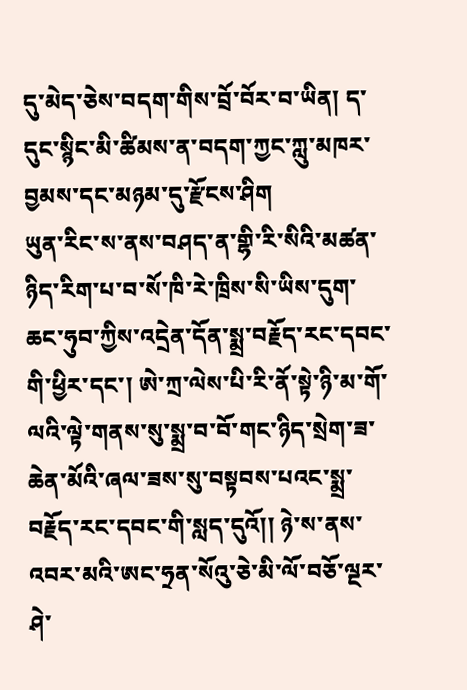དུ་མེད་ཅེས་བདག་གིས་བྲོ་བོར་བ་ཡིན། ད་དུང་སྙིང་མི་ཚིམས་ན་བདག་ཀྱང་ཀླུ་མཁར་བྱམས་དང་མཉམ་དུ་རྫོངས་ཤིག
ཡུན་རིང་ས་ནས་བཤད་ན་གྷི་རི་སིའི་མཚན་ཉིད་རིག་པ་བ་སོ་ཁི་རེ་ཁྲིས་སི་ཡིས་དུག་ཆང་ཧུབ་ཀྱིས་འདྲེན་དོན་སྨྲ་བརྗོད་རང་དབང་གི་ཕྱིར་དང་། ཨེ་ཀྲ་ལེས་པི་རི་ནོ་སྟེ་ཉི་མ་གོ་ལའི་ལྟེ་གནས་སུ་སྨྲ་བ་བོ་གང་ཉིད་སྲེག་ཟ་ཆེན་མོའི་ཞལ་ཟས་སུ་བསྟབས་པའང་སྨྲ་བརྗོད་རང་དབང་གི་སླད་དུའོ།། ཉེ་ས་ནས་འབར་མའི་ཨང་ཧྲན་སོའུ་ཅེ་མི་ལོ་བཅོ་ལྔར་ཤེ་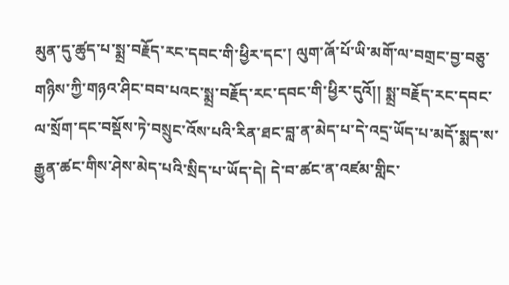མུན་དུ་ཚུད་པ་སྨྲ་བརྗོད་རང་དབང་གི་ཕྱིར་དང་། ལུག་ཞོ་པོ་ཡི་མགོ་ལ་བགྲང་བྱ་བཅུ་གཉིས་ཀྱི་གཉའ་ཤིང་བབ་པའང་སྨྲ་བརྗོད་རང་དབང་གི་ཕྱིར་དུའོ།། སྨྲ་བརྗོད་རང་དབང་ལ་སྲོག་དང་བསྡོས་ཏེ་བསྲུང་འོས་པའི་རིན་ཐང་བླ་ན་མེད་པ་དེ་འདྲ་ཡོད་པ་མདོ་སྨད་ས་རྒྱུན་ཚང་གིས་ཤེས་མེད་པའི་སྲིད་པ་ཡོད་དེ། དེ་བ་ཚང་ན་འཛམ་གླིང་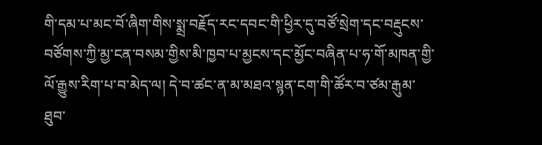གི་དམ་པ་མང་བོ་ཞིག་གིས་སྨྲ་བརྗོད་རང་དབང་གི་ཕྱིར་དུ་བཙོ་སྲེག་དང་བརྡུངས་བཙོགས་ཀྱི་མྱ་ངན་བསམ་གྱིས་མི་ཁྱབ་པ་མྱངས་དང་མྱོང་བཞིན་པ་ཧ་གོ་མཁན་གྱི་ལོ་རྒྱུས་རིག་པ་བ་མེད་ལ། དེ་བ་ཚང་ན་མ་མཐའ་སྙན་ངག་གི་ཚོར་བ་ཙམ་རྒུམ་ཐུབ་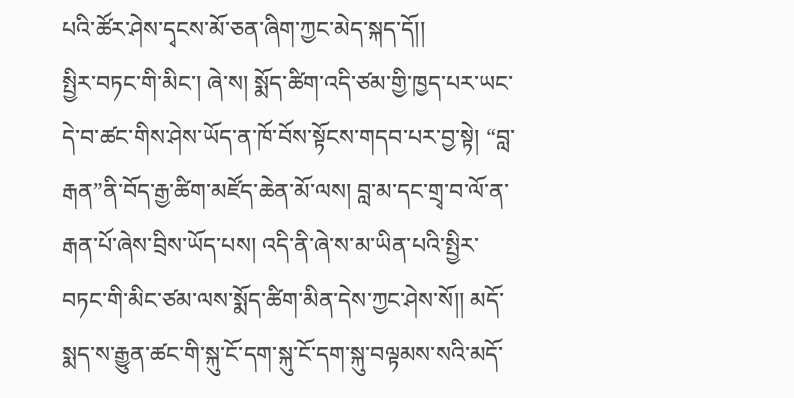པའི་ཚོར་ཤེས་དྭངས་མོ་ཅན་ཞིག་ཀྱང་མེད་སྐད་དོ།།
སྤྱིར་བཏང་གི་མིང་། ཞེ་ས། སྨོད་ཚིག་འདི་ཙམ་གྱི་ཁྱད་པར་ཡང་དེ་བ་ཚང་གིས་ཤེས་ཡོད་ན་ཁོ་བོས་སྟོངས་གདབ་པར་བྱ་སྟེ། “བླ་རྒན”ནི་བོད་རྒྱ་ཚིག་མཛོད་ཆེན་མོ་ལས། བླ་མ་དང་གྲྭ་བ་ལོ་ན་རྒན་པོ་ཞེས་བྲིས་ཡོད་པས། འདི་ནི་ཞེ་ས་མ་ཡིན་པའི་སྤྱིར་བཏང་གི་མིང་ཙམ་ལས་སྨོད་ཚིག་མིན་དེས་ཀྱང་ཤེས་སོ།། མདོ་སྨད་ས་རྒྱུན་ཚང་གི་སྐུ་ངོ་དག་སྐུ་ངོ་དག་སྐུ་བལྟམས་སའི་མདོ་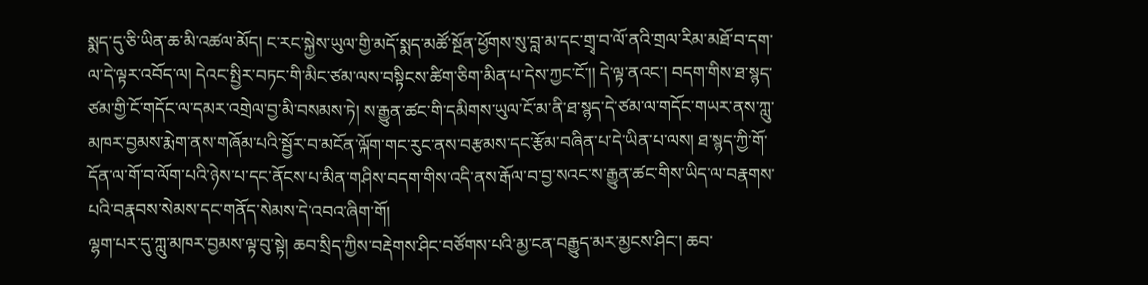སྨད་དུ་ཅི་ཡིན་ཆ་མི་འཚལ་མོད། ང་རང་སྐྱེས་ཡུལ་གྱི་མདོ་སྨད་མཚོ་སྔོན་ཕྱོགས་སུ་བླ་མ་དང་གྲྭ་བ་ལོ་ནའི་གྲལ་རིམ་མཐོ་བ་དག་ལ་དེ་ལྟར་འབོད་ལ། དེའང་སྤྱིར་བཏང་གི་མིང་ཙམ་ལས་བསྟིངས་ཚིག་ཅིག་མིན་པ་དེས་ཀྱང་ངོ་།། དེ་ལྟ་ནའང་། བདག་གིས་ཐ་སྙད་ཙམ་གྱི་ངོ་གདོང་ལ་དམར་འགྲེལ་བྱ་མི་བསམས་ཏེ། ས་རྒྱུན་ཚང་གི་དམིགས་ཡུལ་ངོ་མ་ནི་ཐ་སྙད་དེ་ཙམ་ལ་གདོང་གཡར་ནས་ཀླུ་མཁར་བྱམས་རྨེག་ནས་གཞོམ་པའི་སྦྱོར་བ་མངོན་ལྐོག་གང་རུང་ནས་བརྩམས་དང་རྩོམ་བཞིན་པ་དེ་ཡིན་པ་ལས། ཐ་སྙད་ཀྱི་གོ་དོན་ལ་གོ་བ་ལོག་པའི་ཉེས་པ་དང་ནོངས་པ་མིན་གཤིས་བདག་གིས་འདི་ནས་རྒོལ་བ་བྱ་སའང་ས་རྒྱུན་ཚང་གིས་ཡིད་ལ་བརྣགས་པའི་བརྣབས་སེམས་དང་གནོད་སེམས་དེ་འབའ་ཞིག་གོ།
ལྷག་པར་དུ་ཀླུ་མཁར་བྱམས་ལྟ་བུ་སྟེ། ཆབ་སྲིད་ཀྱིས་བརྡེགས་ཤིང་བཙོགས་པའི་མྱ་ངན་བརྒྱུད་མར་མྱངས་ཤིང་། ཆབ་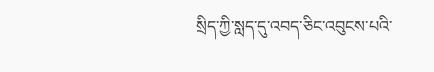སྲིད་ཀྱི་སླད་དུ་འབད་ཅིང་འབུངས་པའི་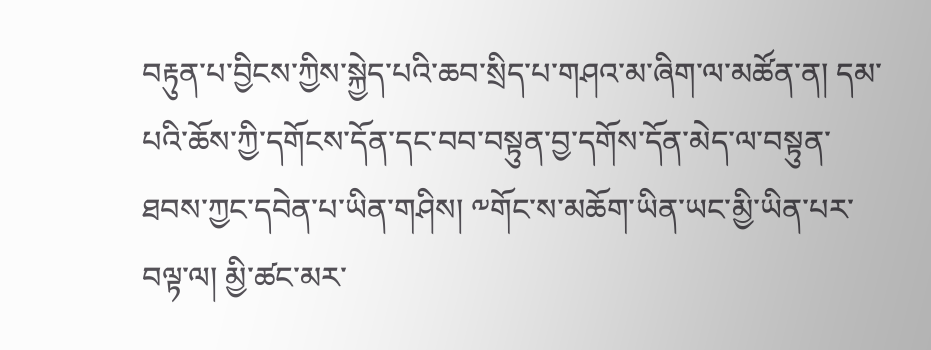བརྟུན་པ་བྱིངས་ཀྱིས་སྐྱེད་པའི་ཆབ་སྲིད་པ་གཤའ་མ་ཞིག་ལ་མཚོན་ན། དམ་པའི་ཆོས་ཀྱི་དགོངས་དོན་དང་བབ་བསྟུན་བྱ་དགོས་དོན་མེད་ལ་བསྟུན་ཐབས་ཀྱང་དབེན་པ་ཡིན་གཤིས། ༸གོང་ས་མཆོག་ཡིན་ཡང་མྱི་ཡིན་པར་བལྟ་ལ། མྱི་ཚང་མར་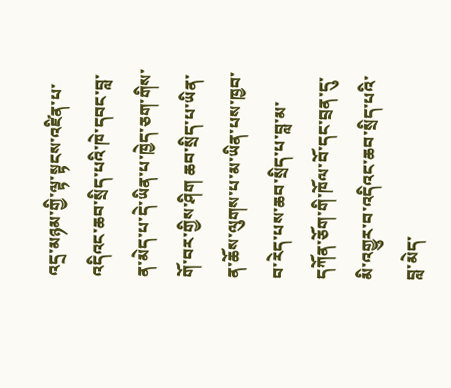འདྲ་མཉམ་གྱི་ལྟ་སྟངས་འཛིན་པ་འདིའང་ཆབ་སྲིད་པའི་ཁེ་དབང་བླ་ན་མེད་པ་དེ་ཡིན་པ་ཁྱེད་ཅག་གིས་གོ་བར་གྱིས་ཤིག ཆབ་སྲིད་པ་ཡིན་ན་ཆོས་ལུགས་པ་མ་ཡིན་པས་ཁྱབ་བ་རེད་པས་ཆབ་སྲིད་པ་བླ་མ་དཀོན་ཅོག་གི་ཁོལ་བོ་དང་བྲན་དུ་མི་འགྱུར་བ་འདིའང་ཆབ་སྲིད་པའི་བླ་མེད་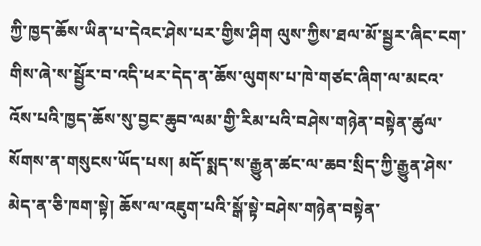ཀྱི་ཁྱད་ཆོས་ཡིན་པ་དེའང་ཤེས་པར་གྱིས་ཤིག ལུས་ཀྱིས་ཐལ་མོ་སྦྱར་ཞིང་ངག་གིས་ཞེ་ས་སྦྱོར་བ་འདི་ཕར་དེད་ན་ཆོས་ལུགས་པ་ཁེ་གཙང་ཞིག་ལ་མངའ་འོས་པའི་ཁྱད་ཆོས་སུ་བྱང་ཆུབ་ལམ་གྱི་རིམ་པའི་བཤེས་གཉེན་བསྟེན་ཚུལ་སོགས་ན་གསུངས་ཡོད་པས། མདོ་སྨད་ས་རྒྱུན་ཚང་ལ་ཆབ་སྲིད་ཀྱི་རྒྱུན་ཤེས་མེད་ན་ཅི་ཁག་སྟེ། ཆོས་ལ་འཇུག་པའི་སྒོ་སྟེ་བཤེས་གཉེན་བསྟེན་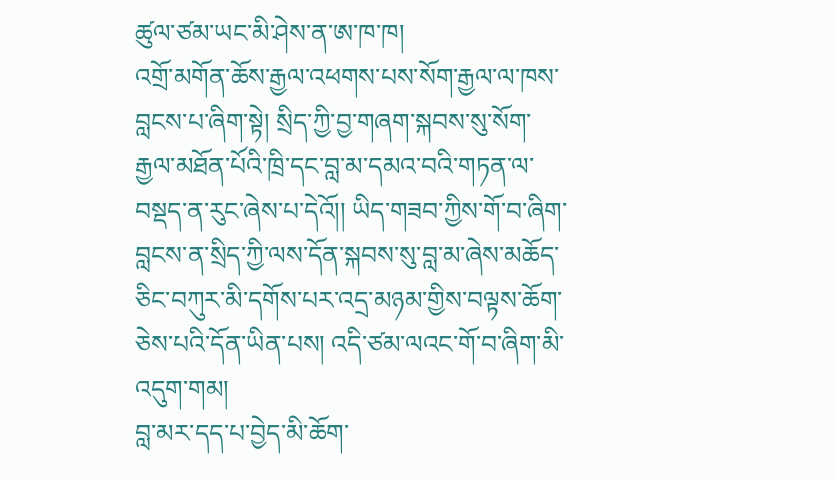ཚུལ་ཙམ་ཡང་མི་ཤེས་ན་ཨ་ཁ་ཁ།
འགྲོ་མགོན་ཆོས་རྒྱལ་འཕགས་པས་སོག་རྒྱལ་ལ་ཁས་བླངས་པ་ཞིག་སྟེ། སྲིད་ཀྱི་བྱ་གཞག་སྐབས་སུ་སོག་རྒྱལ་མཐོན་པོའི་ཁྲི་དང་བླ་མ་དམའ་བའི་གཏན་ལ་བསྡད་ན་རུང་ཞེས་པ་དེའོ།། ཡིད་གཟབ་ཀྱིས་གོ་བ་ཞིག་བླངས་ན་སྲིད་ཀྱི་ལས་དོན་སྐབས་སུ་བླ་མ་ཞེས་མཆོད་ཅིང་བཀུར་མི་དགོས་པར་འདྲ་མཉམ་གྱིས་བལྟས་ཆོག་ཅེས་པའི་དོན་ཡིན་པས། འདི་ཙམ་ལའང་གོ་བ་ཞིག་མི་འདུག་གམ།
བླ་མར་དད་པ་བྱེད་མི་ཆོག་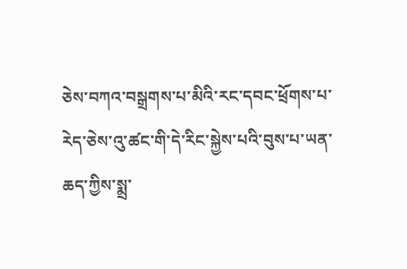ཅེས་བཀའ་བསྒྲགས་པ་མིའི་རང་དབང་ཕྲོགས་པ་རེད་ཅེས་འུ་ཚང་གི་དེ་རིང་སྐྱེས་པའི་བུས་པ་ཡན་ཆད་ཀྱིས་སྨྲ་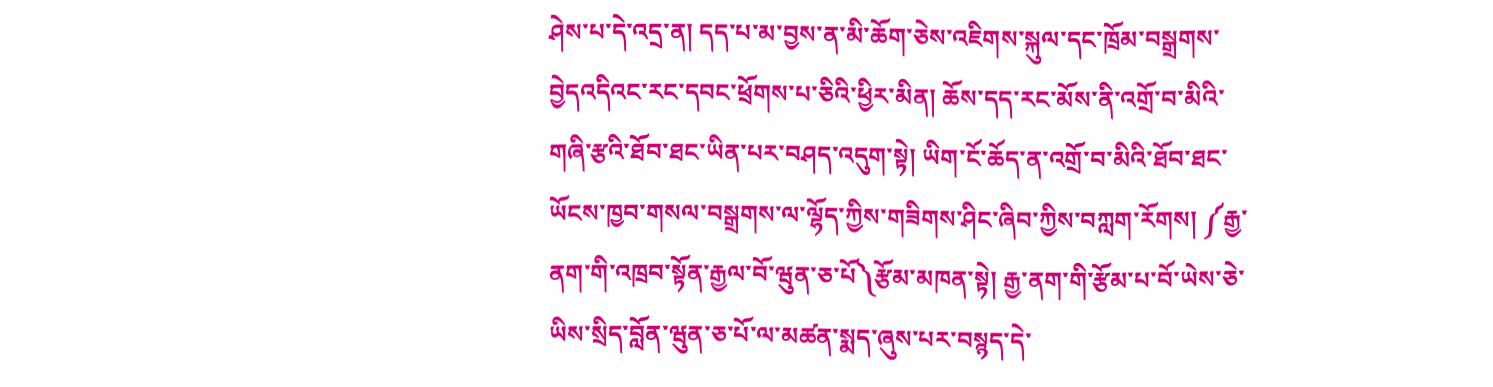ཤེས་པ་དེ་འདྲ་ན། དད་པ་མ་བྱས་ན་མི་ཆོག་ཅེས་འཇིགས་སྐུལ་དང་ཁྲོམ་བསྒྲགས་བྱེདའདིའང་རང་དབང་ཕྲོགས་པ་ཅིའི་ཕྱིར་མིན། ཆོས་དད་རང་མོས་ནི་འགྲོ་བ་མིའི་གཞི་རྩའི་ཐོབ་ཐང་ཡིན་པར་བཤད་འདུག་སྟེ། ཡིག་ངོ་ཆོད་ན་འགྲོ་བ་མིའི་ཐོབ་ཐང་ཡོངས་ཁྱབ་གསལ་བསྒྲགས་ལ་ལྷོད་ཀྱིས་གཟིགས་ཤིང་ཞིབ་ཀྱིས་བཀླག་རོགས། ༼རྒྱ་ནག་གི་འཁྲབ་སྟོན་རྒྱལ་བོ་ཝུན་ཅ་པོ༽རྩོམ་མཁན་སྟེ། རྒྱ་ནག་གི་རྩོམ་པ་བོ་ཡེས་ཅེ་ཡིས་སྲིད་བློན་ཝུན་ཅ་པོ་ལ་མཚན་སྨད་ཞུས་པར་བསྙད་དེ་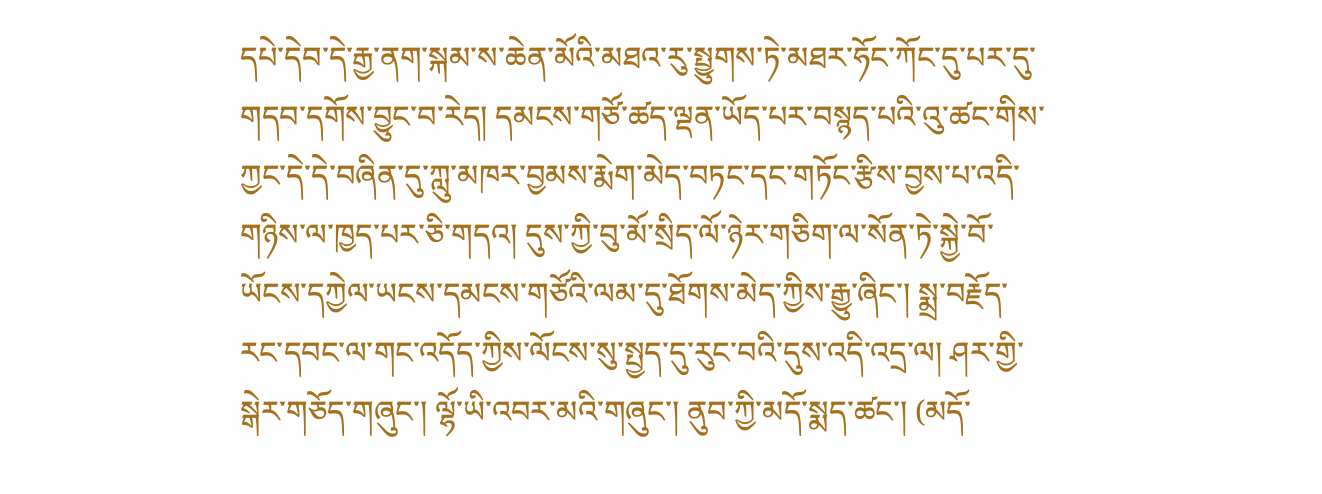དཔེ་དེབ་དེ་རྒྱ་ནག་སྐམ་ས་ཆེན་མོའི་མཐའ་རུ་སྤྱུགས་ཏེ་མཐར་ཧོང་ཀོང་དུ་པར་དུ་གདབ་དགོས་བྱུང་བ་རེད། དམངས་གཙོ་ཚད་ལྡན་ཡོད་པར་བསྙད་པའི་འུ་ཚང་གིས་ཀྱང་དེ་དེ་བཞིན་དུ་ཀླུ་མཁར་བྱམས་རྨེག་མེད་བཏང་དང་གཏོང་རྩིས་བྱས་པ་འདི་གཉིས་ལ་ཁྱད་པར་ཅི་གདའ། དུས་ཀྱི་བུ་མོ་སྲིད་ལོ་ཉེར་གཅིག་ལ་སོན་ཏེ་སྐྱེ་བོ་ཡོངས་དཀྱེལ་ཡངས་དམངས་གཙོའི་ལམ་དུ་ཐོགས་མེད་ཀྱིས་རྒྱུ་ཞིང་། སྨྲ་བརྗོད་རང་དབང་ལ་གང་འདོད་ཀྱིས་ལོངས་སུ་སྤྱད་དུ་རུང་བའི་དུས་འདི་འདྲ་ལ། ཤར་གྱི་སྒེར་གཅོད་གཞུང་། ལྷོ་ཡི་འབར་མའི་གཞུང་། ནུབ་ཀྱི་མདོ་སྨད་ཚང་། (མདོ་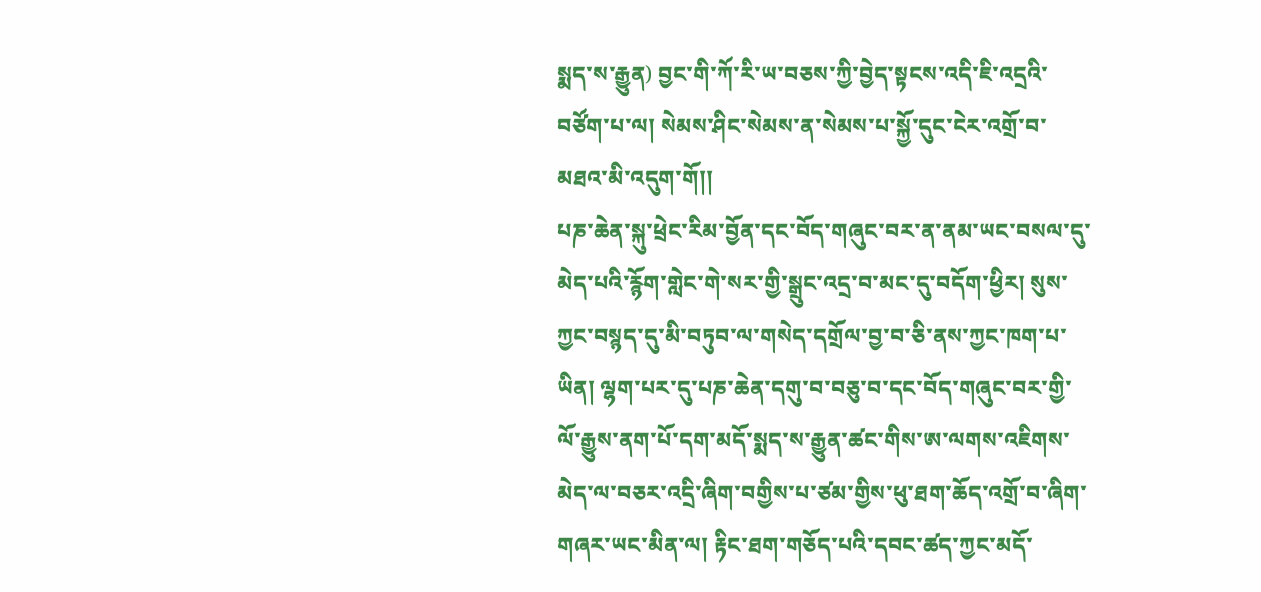སྨད་ས་རྒྱུན) བྱང་གི་ཀོ་རི་ཡ་བཅས་ཀྱི་བྱེད་སྟངས་འདི་ཇི་འདྲའི་བཙོག་པ་ལ། སེམས་ཤིང་སེམས་ན་སེམས་པ་སྐྱོ་དུང་ངེར་འགྲོ་བ་མཐའ་མི་འདུག་གོ།།
པཎ་ཆེན་སྐུ་ཕྲེང་རིམ་བྱོན་དང་བོད་གཞུང་བར་ན་ནམ་ཡང་བསལ་དུ་མེད་པའི་རྙོག་གླེང་གེ་སར་གྱི་སྒྲུང་འདྲ་བ་མང་དུ་བདོག་ཕྱིར། སུས་ཀྱང་བསྙད་དུ་མི་བཏུབ་ལ་གསེད་དགྲོལ་བྱ་བ་ཅི་ནས་ཀྱང་ཁག་པ་ཡིན། ལྷག་པར་དུ་པཎ་ཆེན་དགུ་བ་བཅུ་བ་དང་བོད་གཞུང་བར་གྱི་ལོ་རྒྱུས་ནག་པོ་དག་མདོ་སྨད་ས་རྒྱུན་ཚང་གིས་ཨ་ལགས་འཇིགས་མེད་ལ་བཅར་འདྲི་ཞིག་བགྱིས་པ་ཙམ་གྱིས་ཕུ་ཐག་ཆོད་འགྲོ་བ་ཞིག་གཞར་ཡང་མིན་ལ། རྟིང་ཐག་གཅོད་པའི་དབང་ཚད་ཀྱང་མདོ་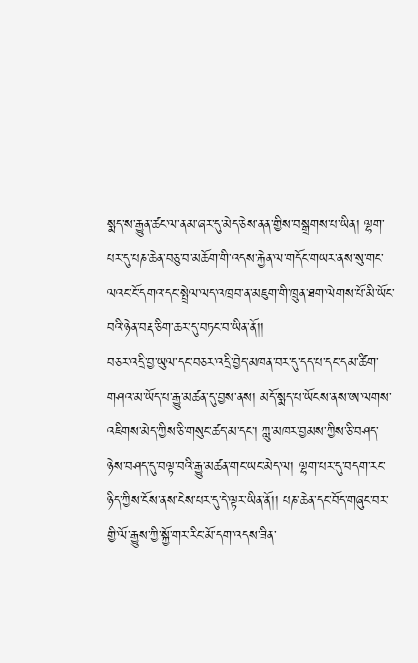སྨད་ས་རྒྱུན་ཚང་ལ་ནམ་ཞར་དུ་མེད་ཅེས་ནན་གྱིས་བསྒྲགས་པ་ཡིན། ལྷག་པར་དུ་པཎ་ཆེན་བཅུ་བ་མཆོག་གི་འདས་རྐྱེན་ལ་གདོང་གཡར་ནས་སུ་གང་ལའང་ངོ་དགའ་དང་སྤྲེལ་ལད་འཁྲབ་ན་མཇུག་གི་ཁྲུན་ཐག་ལེགས་པོ་མི་ཡོང་བའི་ཉེན་བརྡ་ཅིག་ཆར་དུ་བཏང་བ་ཡིན་ནོ།།
བཅར་འདྲི་བྱ་ཡུལ་དང་བཅར་འདྲི་བྱེད་མཁན་བར་དུ་དད་པ་དང་དམ་ཚིག་གཤའ་མ་ཡོད་པ་རྒྱུ་མཚན་དུ་བྱས་ནས། མདོ་སྨད་པ་ཡོངས་ནས་ཨ་ལགས་འཇིགས་མེད་ཀྱིས་ཅི་གསུང་ཚད་མ་དང་། ཀླུ་མཁར་བྱམས་ཀྱིས་ཅི་བཤད་ཉེས་བཤད་དུ་བལྟ་བའི་རྒྱུ་མཚན་གང་ཡང་མེད་ལ། ལྷག་པར་དུ་བདག་རང་ཉིད་ཀྱིས་ངོས་ནས་ངེས་པར་དུ་དེ་ལྟར་ཡིན་ནོ།། པཎ་ཆེན་དང་བོད་གཞུང་བར་གྱི་ལོ་རྒྱུས་ཀྱི་སྐྱོ་གར་རིང་མོ་དག་འདས་ཟིན་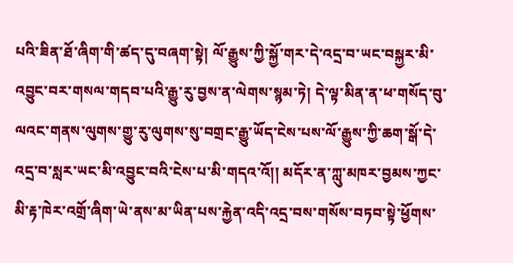པའི་ཟིན་ཐོ་ཞིག་གི་ཚད་དུ་བཞག་སྟེ། ལོ་རྒྱུས་ཀྱི་སྐྱོ་གར་དེ་འདྲ་བ་ཡང་བསྐྱར་མི་འབྱུང་བར་གསལ་གདབ་པའི་རྒྱུ་རུ་བྱས་ན་ལེགས་སྙམ་ཏེ། དེ་ལྟ་མིན་ན་ཕ་གསོད་བུ་ལའང་གནས་ལུགས་གྱུ་རུ་ལུགས་སུ་བགྲང་རྒྱུ་ཡོད་ངེས་པས་ལོ་རྒྱུས་ཀྱི་ཆག་སྒོ་དེ་འདྲ་བ་སླར་ཡང་མི་འབྱུང་བའི་ངེས་པ་མི་གདའ་འོ།། མདོར་ན་ཀླུ་མཁར་བྱམས་ཀྱང་མི་རྟ་ཁེར་འགྲོ་ཞིག་ཡེ་ནས་མ་ཡིན་པས་རྐྱེན་འདི་འདྲ་བས་གསོས་བཏབ་སྟེ་ཕྱོགས་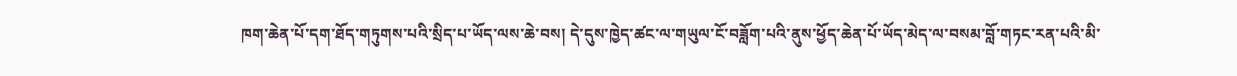ཁག་ཆེན་པོ་དག་ཐོད་གཏུགས་པའི་སྲིད་པ་ཡོད་ལས་ཆེ་བས། དེ་དུས་ཁྱེད་ཚང་ལ་གཡུལ་ངོ་བཟློག་པའི་ནུས་ཕྱོད་ཆེན་པོ་ཡོད་མེད་ལ་བསམ་བློ་གཏང་རན་པའི་མི་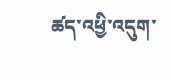ཚད་འཕྱི་འདུག་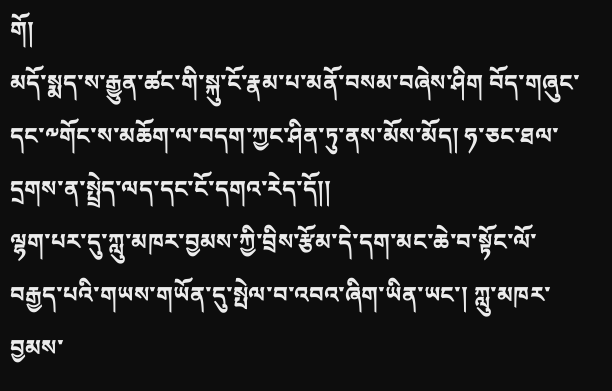གོ།
མདོ་སྨད་ས་རྒྱུན་ཚང་གི་སྐུ་ངོ་རྣམ་པ་མནོ་བསམ་བཞེས་ཤིག བོད་གཞུང་དང་༸གོང་ས་མཆོག་ལ་བདག་ཀྱང་ཤིན་ཏུ་ནས་མོས་མོད། ཧ་ཅང་ཐལ་དྲགས་ན་སྤྲེད་ལད་དང་ངོ་དགའ་རེད་དོ།།
ལྷག་པར་དུ་ཀླུ་མཁར་བྱམས་ཀྱི་བྲིས་རྩོམ་དེ་དག་མང་ཆེ་བ་སྟོང་ལོ་བརྒྱད་པའི་གཡས་གཡོན་དུ་སྤེལ་བ་འབའ་ཞིག་ཡིན་ཡང་། ཀླུ་མཁར་བྱམས་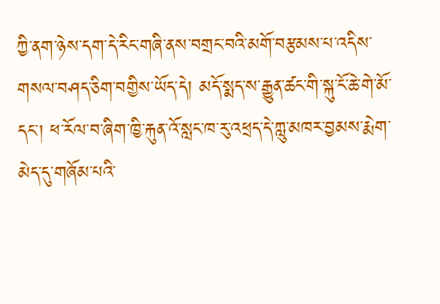ཀྱི་ནག་ཉེས་དག་དེ་རིང་གཞི་ནས་བགྲང་བའི་མགོ་བརྩམས་པ་འདིས་གསལ་བཤད་ཅིག་བགྱིས་ཡོད་དེ། མདོ་སྨད་ས་རྒྱུན་ཚང་གི་སྐུ་ངོ་ཆེ་གེ་མོ་དང་། ཕ་རོལ་བ་ཞིག་ཁྱི་རྐུན་འོ་སླང་ཁ་རུ་འཕྲད་དེ་ཀླུ་མཁར་བྱམས་རྨེག་མེད་དུ་གཞོམ་པའི་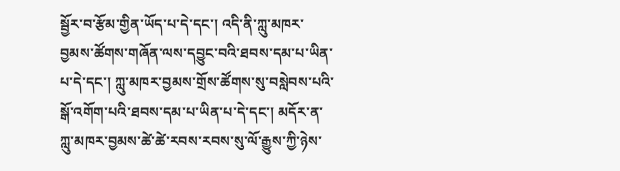སྦྱོར་བ་རྩོམ་གྱིན་ཡོད་པ་དེ་དང་། འདི་ནི་ཀླུ་མཁར་བྱམས་ཚོགས་གཞོན་ལས་དབྱུང་བའི་ཐབས་དམ་པ་ཡིན་པ་དེ་དང་། ཀླུ་མཁར་བྱམས་གྲོས་ཚོགས་སུ་བསླེབས་པའི་སྒོ་འགོག་པའི་ཐབས་དམ་པ་ཡིན་པ་དེ་དང་། མདོར་ན་ཀླུ་མཁར་བྱམས་ཚེ་ཚེ་རབས་རབས་སུ་ལོ་རྒྱུས་ཀྱི་ཉེས་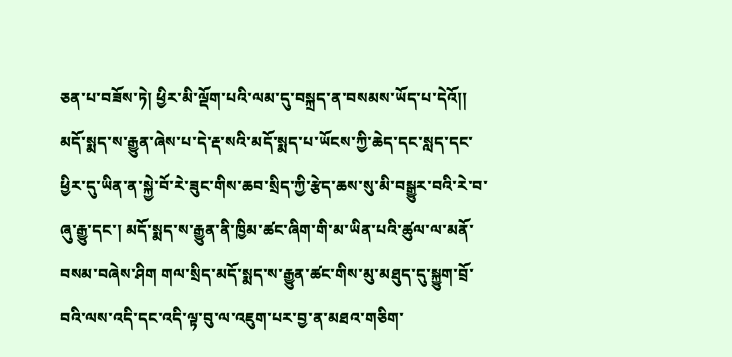ཅན་པ་བཟོས་ཏེ། ཕྱིར་མི་ལྡོག་པའི་ལམ་དུ་བསྐྲད་ན་བསམས་ཡོད་པ་དེའོ།།
མདོ་སྨད་ས་རྒྱུན་ཞེས་པ་དེ་རྡ་སའི་མདོ་སྨད་པ་ཡོངས་ཀྱི་ཆེད་དང་སླད་དང་ཕྱིར་དུ་ཡིན་ན་སྐྱེ་བོ་རེ་ཟུང་གིས་ཆབ་སྲིད་ཀྱི་རྩེད་ཆས་སུ་མི་བསྒྱུར་བའི་རེ་བ་ཞུ་རྒྱུ་དང་། མདོ་སྨད་ས་རྒྱུན་ནི་ཁྱིམ་ཚང་ཞིག་གི་མ་ཡིན་པའི་ཚུལ་ལ་མནོ་བསམ་བཞེས་ཤིག གལ་སྲིད་མདོ་སྨད་ས་རྒྱུན་ཚང་གིས་མུ་མཐུད་དུ་སྐྱུག་བྲོ་བའི་ལས་འདི་དང་འདི་ལྟ་བུ་ལ་འཇུག་པར་བྱ་ན་མཐའ་གཅིག་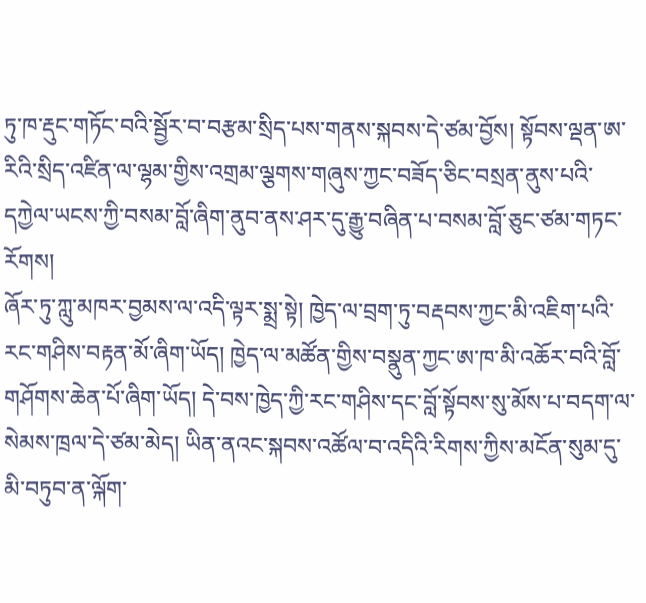ཏུ་ཁ་རྡུང་གཏོང་བའི་སྦྱོར་བ་བརྩམ་སྲིད་པས་གནས་སྐབས་དེ་ཙམ་བྱོས། སྟོབས་ལྡན་ཨ་རིའི་སྲིད་འཛིན་ལ་ལྷམ་གྱིས་འགྲམ་ལྕགས་གཞུས་ཀྱང་བཟོད་ཅིང་བསྲན་ནུས་པའི་དཀྱེལ་ཡངས་ཀྱི་བསམ་བློ་ཞིག་ནུབ་ནས་ཤར་དུ་རྒྱུ་བཞིན་པ་བསམ་བློ་ཅུང་ཙམ་གཏང་རོགས།
ཞོར་ཏུ་ཀླུ་མཁར་བྱམས་ལ་འདི་ལྟར་སྨྲ་སྟེ། ཁྱེད་ལ་བྲག་ཏུ་བརྡབས་ཀྱང་མི་འཇིག་པའི་རང་གཤིས་བརྟན་མོ་ཞིག་ཡོད། ཁྱེད་ལ་མཚོན་གྱིས་བསྣུན་ཀྱང་ཨ་ཁ་མི་འཆོར་བའི་བློ་གཤོགས་ཆེན་པོ་ཞིག་ཡོད། དེ་བས་ཁྱེད་ཀྱི་རང་གཤིས་དང་བློ་སྟོབས་སུ་མོས་པ་བདག་ལ་སེམས་ཁྲལ་དེ་ཙམ་མེད། ཡིན་ནའང་སྐབས་འཚོལ་བ་འདིའི་རིགས་ཀྱིས་མངོན་སུམ་དུ་མི་བཏུབ་ན་ལྐོག་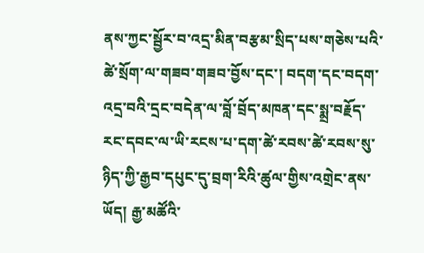ནས་ཀྱང་སྦྱོར་བ་འདྲ་མིན་བརྩམ་སྲིད་པས་གཅེས་པའི་ཚེ་སྲོག་ལ་གཟབ་གཟབ་བྱོས་དང་། བདག་དང་བདག་འདྲ་བའི་དྲང་བདེན་ལ་བློ་བྲོད་མཁན་དང་སྨྲ་བརྗོད་རང་དབང་ལ་ཡི་རངས་པ་དག་ཚེ་རབས་ཚེ་རབས་སུ་ཉིད་ཀྱི་རྒྱབ་དཔུང་དུ་བྲག་རིའི་ཚུལ་གྱིས་འགྲེང་ནས་ཡོད། རྒྱ་མཚོའི་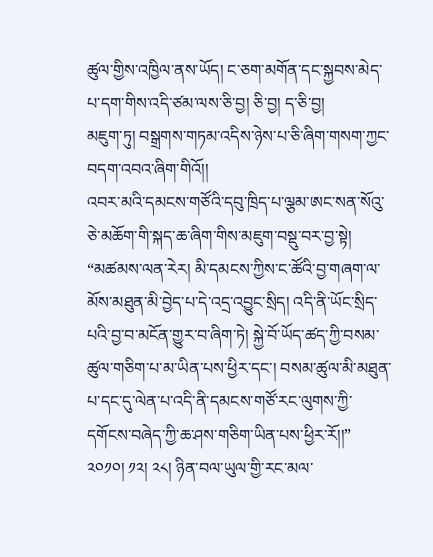ཚུལ་གྱིས་འཁྱིལ་ནས་ཡོད། ང་ཅག་མགོན་དང་སྐྱབས་མེད་པ་དག་གིས་འདི་ཙམ་ལས་ཅི་བྱ། ཅི་བྱ། ད་ཅི་བྱ།
མཇུག་ཏུ། བསྒྲགས་གཏམ་འདིས་ཉེས་པ་ཅི་ཞིག་གསག་ཀྱང་བདག་འབའ་ཞིག་གིའོ།།
འབར་མའི་དམངས་གཙོའི་དབུ་ཁྲིད་པ་ལྕམ་ཨང་སན་སོའུ་ཅེ་མཆོག་གི་སྐད་ཆ་ཞིག་གིས་མཇུག་བསྡུ་བར་བྱ་སྟེ། “མཚམས་ལན་རེར། མི་དམངས་ཀྱིས་ང་ཚོའི་བྱ་གཞག་ལ་མོས་མཐུན་མི་བྱེད་པ་དེ་འདྲ་འབྱུང་སྲིད། འདི་ནི་ཡོང་སྲིད་པའི་བྱ་བ་མངོན་གྱུར་བ་ཞིག་ཏེ། སྐྱེ་བོ་ཡོད་ཚད་ཀྱི་བསམ་ཚུལ་གཅིག་པ་མ་ཡིན་པས་ཕྱིར་དང་། བསམ་ཚུལ་མི་མཐུན་པ་དང་དུ་ལེན་པ་འདི་ནི་དམངས་གཙོ་རང་ལུགས་ཀྱི་དགོངས་བཞེད་ཀྱི་ཆ་ཤས་གཅིག་ཡིན་པས་ཕྱིར་རོ།།”
༢༠༡༠། ༡༢། ༢༨། ཉིན་བལ་ཡུལ་གྱི་རང་མལ་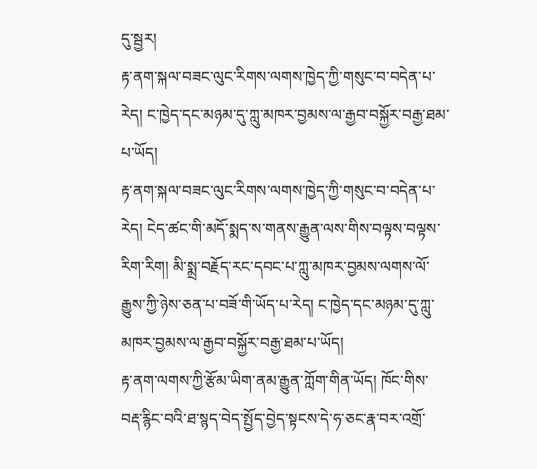དུ་སྦྱར།
རྟ་ནག་སྐལ་བཟང་ལུང་རིགས་ལགས་ཁྱེད་ཀྱི་གསུང་བ་བདེན་པ་རེད། ང་ཁྱེད་དང་མཉམ་དུ་ཀླུ་མཁར་བྱམས་ལ་རྒྱབ་བསྐྱོར་བརྒྱ་ཐམ་པ་ཡོད།
རྟ་ནག་སྐལ་བཟང་ལུང་རིགས་ལགས་ཁྱེད་ཀྱི་གསུང་བ་བདེན་པ་རེད། ངེད་ཚང་གི་མདོ་སྨད་ས་གནས་རྒྱུན་ལས་གིས་བལྟས་བལྟས་རིག་རིག། མི་སྨྲ་བརྗོད་རང་དབང་པ་ཀླུ་མཁར་བྱམས་ལགས་ལོ་རྒྱུས་ཀྱི་ཉེས་ཅན་པ་བཟོ་གི་ཡོད་པ་རེད། ང་ཁྱེད་དང་མཉམ་དུ་ཀླུ་མཁར་བྱམས་ལ་རྒྱབ་བསྐྱོར་བརྒྱ་ཐམ་པ་ཡོད།
རྟ་ནག་ལགས་ཀྱི་རྩོམ་ཡིག་ནམ་རྒྱུན་ཀློག་གིན་ཡོད། ཁོང་གིས་བརྡ་རྙིང་བའི་ཐ་སྙད་བེད་སྤྱོད་བྱེད་སྟངས་དེ་ཧ་ཅང་རྣ་བར་འགྲོ་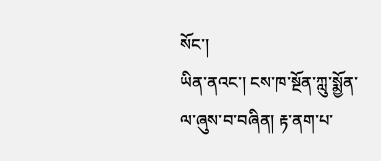སོང་།
ཡིན་ནའང་། ངས་ཁ་སྔོན་ཀླུ་སྨྱོན་ལ་ཞུས་བ་བཞིན། རྟ་ནག་པ་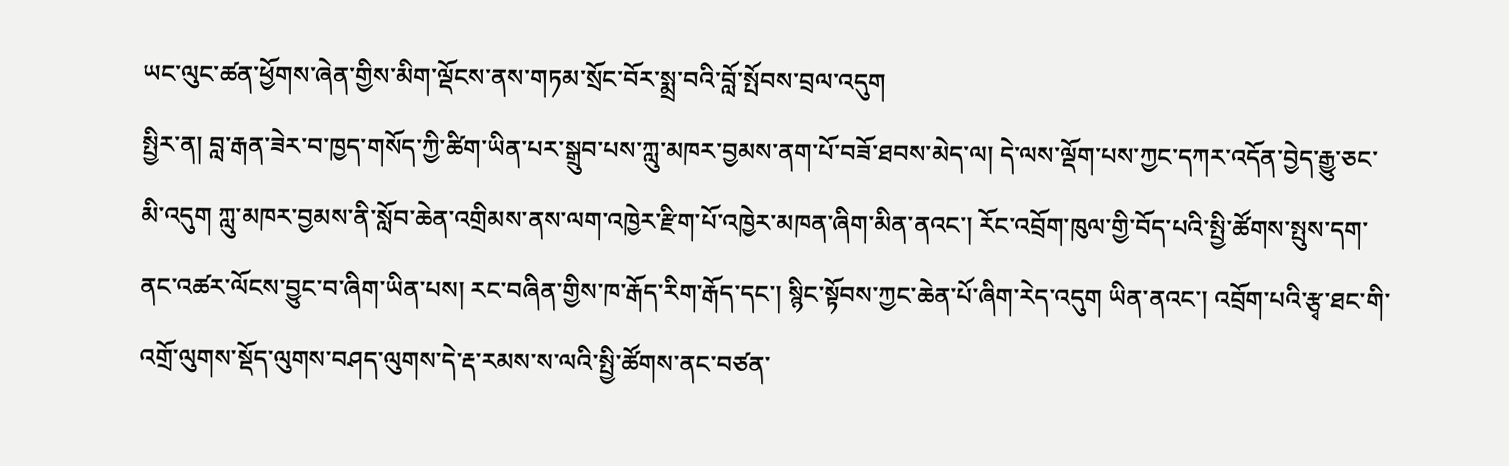ཡང་ལུང་ཚན་ཕྱོགས་ཞེན་གྱིས་མིག་ལྡོངས་ནས་གཏམ་སྲོང་བོར་སྨྲ་བའི་བློ་སྤོབས་བྲལ་འདུག
སྤྱིར་ན། བླ་རྒན་ཟེར་བ་ཁྱད་གསོད་ཀྱི་ཚིག་ཡིན་པར་སྒྲུབ་པས་ཀླུ་མཁར་བྱམས་ནག་པོ་བཟོ་ཐབས་མེད་ལ། དེ་ལས་ལྡོག་པས་ཀྱང་དཀར་འདོན་བྱེད་རྒྱུ་ཅང་མི་འདུག ཀླུ་མཁར་བྱམས་ནི་སློབ་ཆེན་འགྲིམས་ནས་ལག་འཁྱེར་རྫིག་པོ་འཁྱེར་མཁན་ཞིག་མིན་ནའང་། རོང་འབྲོག་ཁུལ་གྱི་བོད་པའི་སྤྱི་ཚོགས་སྤུས་དག་ནང་འཚར་ལོངས་བྱུང་བ་ཞིག་ཡིན་པས། རང་བཞིན་གྱིས་ཁ་རྒོད་རིག་རྒོད་དང་། སྙིང་སྟོབས་ཀྱང་ཆེན་པོ་ཞིག་རེད་འདུག ཡིན་ནའང་། འབྲོག་པའི་རྩྭ་ཐང་གི་འགྲོ་ལུགས་སྡོད་ལུགས་བཤད་ལུགས་དེ་རྡ་རམས་ས་ལའི་སྤྱི་ཚོགས་ནང་བཙན་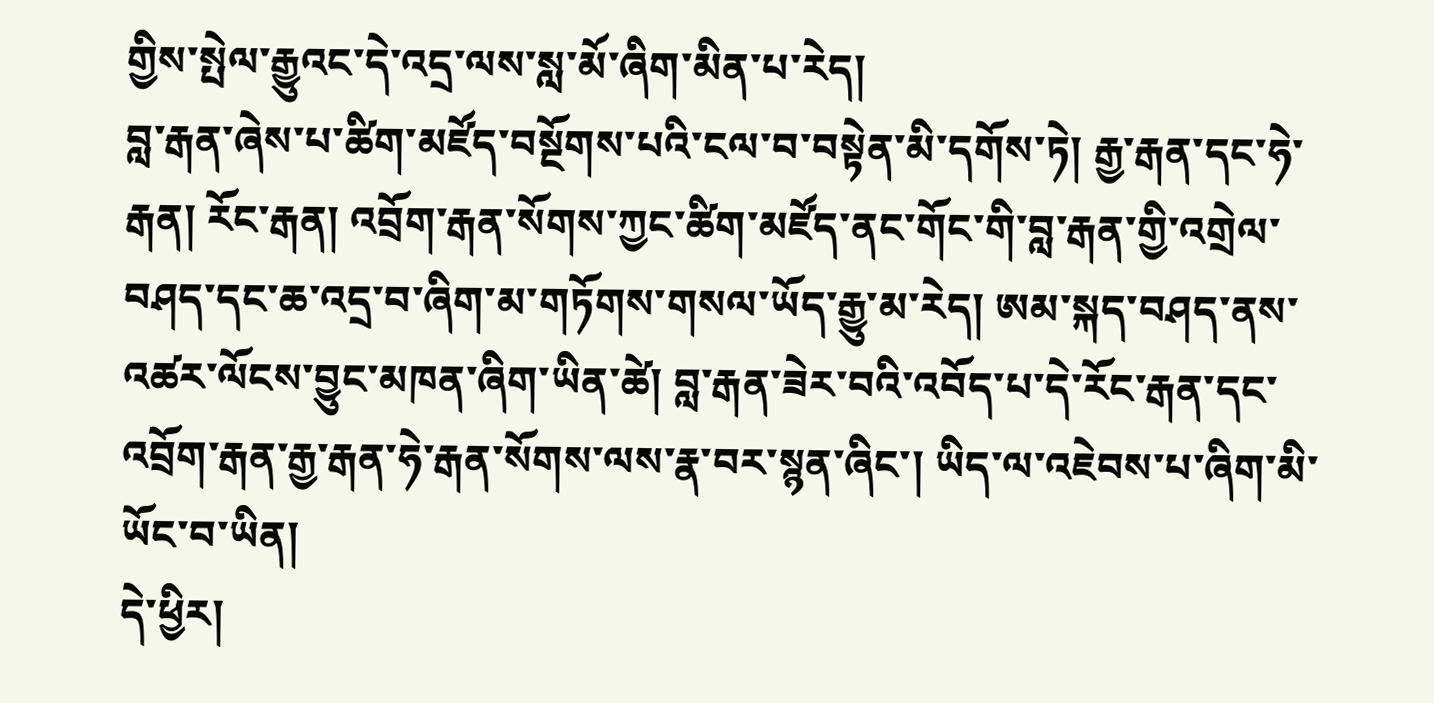གྱིས་སྤེལ་རྒྱུའང་དེ་འདྲ་ལས་སླ་མོ་ཞིག་མིན་པ་རེད།
བླ་རྒན་ཞེས་པ་ཚིག་མཛོད་བསྔོགས་པའི་ངལ་བ་བསྟེན་མི་དགོས་ཏེ། རྒྱ་རྒན་དང་ཧེ་རྒན། རོང་རྒན། འབྲོག་རྒན་སོགས་ཀྱང་ཚིག་མཛོད་ནང་གོང་གི་བླ་རྒན་གྱི་འགྲེལ་བཤད་དང་ཆ་འདྲ་བ་ཞིག་མ་གཏོགས་གསལ་ཡོད་རྒྱུ་མ་རེད། ཨམ་སྐད་བཤད་ནས་འཚར་ལོངས་བྱུང་མཁན་ཞིག་ཡིན་ཚེ། བླ་རྒན་ཟེར་བའི་འབོད་པ་དེ་རོང་རྒན་དང་འབྲོག་རྒན་རྒྱ་རྒན་ཧེ་རྒན་སོགས་ལས་རྣ་བར་སྙན་ཞིང་། ཡིད་ལ་འཇེབས་པ་ཞིག་མི་ཡོང་བ་ཡིན།
དེ་ཕྱིར།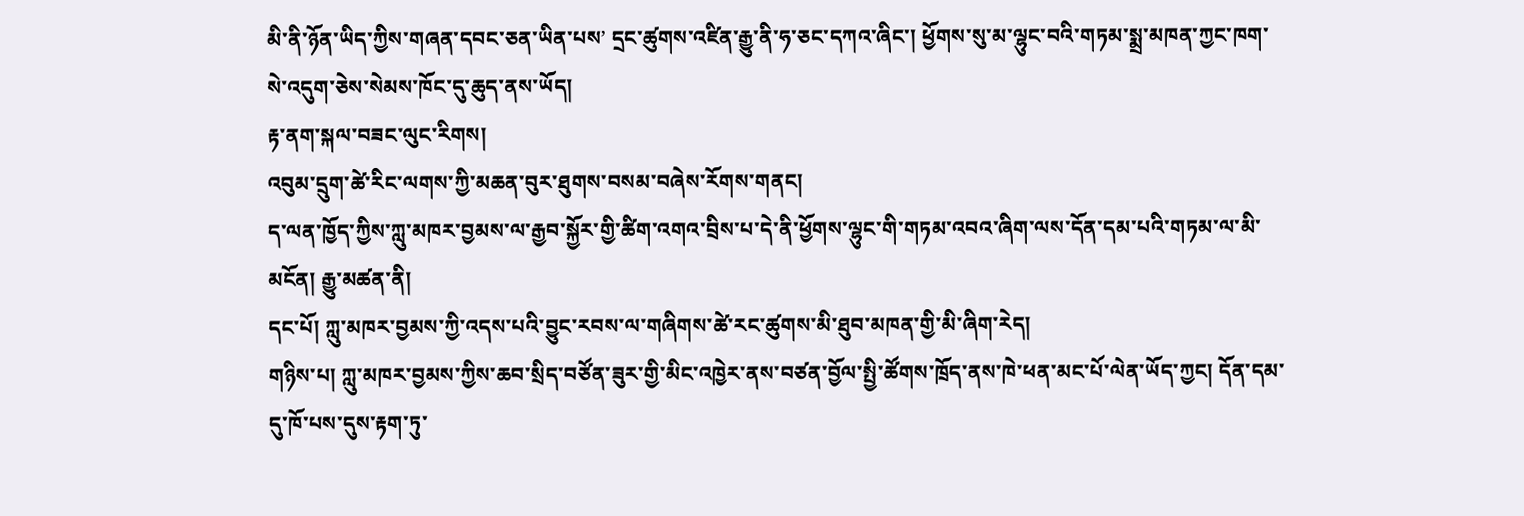མི་ནི་ཉོན་ཡིད་ཀྱིས་གཞན་དབང་ཅན་ཡིན་པས’ དྲང་ཚུགས་འཛིན་རྒྱུ་ནི་ཧ་ཅང་དཀའ་ཞིང་། ཕྱོགས་སུ་མ་ལྷུང་བའི་གཏམ་སྨྲ་མཁན་ཀྱང་ཁག་སེ་འདུག་ཅེས་སེམས་ཁོང་དུ་ཆུད་ནས་ཡོད།
རྟ་ནག་སྐལ་བཟང་ལུང་རིགས།
འབུམ་དྲུག་ཚེ་རིང་ལགས་ཀྱི་མཆན་བུར་ཐུགས་བསམ་བཞེས་རོགས་གནང།
ད་ལན་ཁྱོད་ཀྱིས་ཀླུ་མཁར་བྱམས་ལ་རྒྱབ་སྐྱོར་གྱི་ཚིག་འགའ་བྲིས་པ་དེ་ནི་ཕྱོགས་ལྷུང་གི་གཏམ་འབའ་ཞིག་ལས་དོན་དམ་པའི་གཏམ་ལ་མི་མངོན། རྒྱུ་མཚན་ནི།
དང་པོ། ཀླུ་མཁར་བྱམས་ཀྱི་འདས་པའི་བྱུང་རབས་ལ་གཞིགས་ཚེ་རང་ཚུགས་མི་ཐུབ་མཁན་གྱི་མི་ཞིག་རེད།
གཉིས་པ། ཀླུ་མཁར་བྱམས་ཀྱིས་ཆབ་སྲིད་བཙོན་ཟུར་གྱི་མིང་འཁྱེར་ནས་བཙན་བྱོལ་སྤྱི་ཚོགས་ཁྲོད་ནས་ཁེ་ཕན་མང་པོ་ལེན་ཡོད་ཀྱང། དོན་དམ་དུ་ཁོ་པས་དུས་རྟག་ཏུ་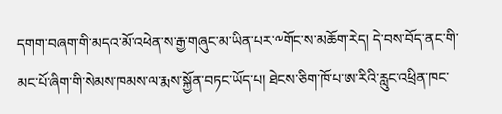དགག་བཞག་གི་མདའ་མོ་འཕེན་ས་རྒྱ་གཞུང་མ་ཡིན་པར་༸གོང་ས་མཆོག་རེད། དེ་བས་བོད་ནང་གི་མང་པོ་ཞིག་གི་སེམས་ཁམས་ལ་རྨས་སྐྱོན་བཏང་ཡོད་པ། ཐེངས་ཅིག་ཁོ་པ་ཨ་རིའི་རླུང་འཕྲིན་ཁང་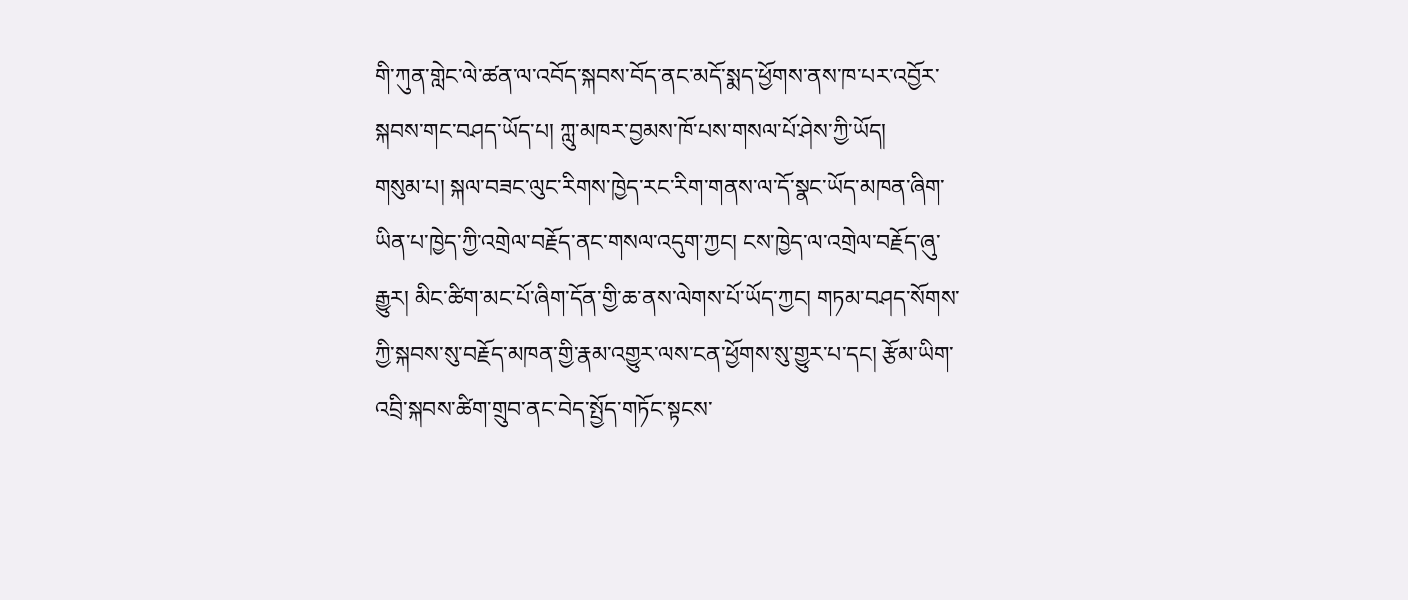གི་ཀུན་གླེང་ལེ་ཚན་ལ་འབོད་སྐབས་བོད་ནང་མདོ་སྨད་ཕྱོགས་ནས་ཁ་པར་འབྱོར་སྐབས་གང་བཤད་ཡོད་པ། ཀླུ་མཁར་བྱམས་ཁོ་པས་གསལ་པོ་ཤེས་ཀྱི་ཡོད།
གསུམ་པ། སྐལ་བཟང་ལུང་རིགས་ཁྱེད་རང་རིག་གནས་ལ་དོ་སྣང་ཡོད་མཁན་ཞིག་ཡིན་པ་ཁྱེད་ཀྱི་འགྲེལ་བརྗོད་ནང་གསལ་འདུག་ཀྱང། ངས་ཁྱེད་ལ་འགྲེལ་བརྗོད་ཞུ་རྒྱུར། མིང་ཚིག་མང་པོ་ཞིག་དོན་གྱི་ཆ་ནས་ལེགས་པོ་ཡོད་ཀྱང། གཏམ་བཤད་སོགས་ཀྱི་སྐབས་སུ་བརྗོད་མཁན་གྱི་རྣམ་འགྱུར་ལས་ངན་ཕྱོགས་སུ་གྱུར་པ་དང། རྩོམ་ཡིག་འབྲི་སྐབས་ཚིག་གྲུབ་ནང་བེད་སྤྱོད་གཏོང་སྟངས་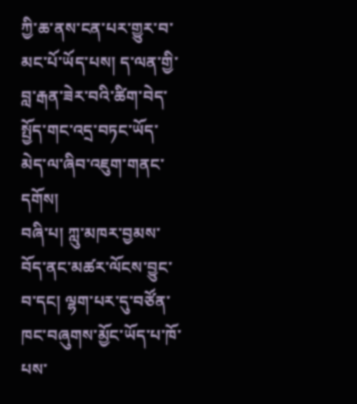ཀྱི་ཆ་ནས་ངན་པར་གྱུར་བ་མང་པོ་ཡོད་པས། ད་ལན་གྱི་བླ་རྒན་ཟེར་བའི་ཚིག་བེད་སྤྱོད་གང་འདྲ་བཏང་ཡོད་མེད་ལ་ཞིབ་འཇུག་གནང་དགོས།
བཞི་པ། ཀླུ་མཁར་བྱམས་བོད་ནང་མཚར་ལོངས་བྱུང་བ་དང། ལྷག་པར་དུ་བཙོན་ཁང་བཞུགས་མྱོང་ཡོད་པ་ཁོ་པས་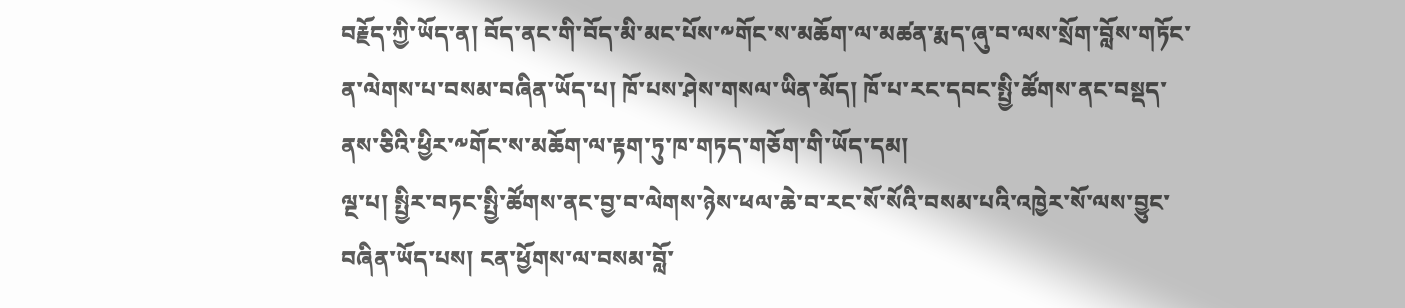བརྗོད་ཀྱི་ཡོད་ན། བོད་ནང་གི་བོད་མི་མང་པོས་༸གོང་ས་མཆོག་ལ་མཚན་རྨད་ཞུ་བ་ལས་སྲོག་བློས་གཏོང་ན་ལེགས་པ་བསམ་བཞིན་ཡོད་པ། ཁོ་པས་ཤེས་གསལ་ཡིན་མོད། ཁོ་པ་རང་དབང་སྤྱི་ཚོགས་ནང་བསྡད་ནས་ཅིའི་ཕྱིར་༸གོང་ས་མཆོག་ལ་རྟག་ཏུ་ཁ་གཏད་གཅོག་གི་ཡོད་དམ།
ལྔ་པ། སྤྱིར་བཏང་སྤྱི་ཚོགས་ནང་བྱ་བ་ལེགས་ཉེས་ཕལ་ཆེ་བ་རང་སོ་སོའི་བསམ་པའི་འཁྱེར་སོ་ལས་བྱུང་བཞིན་ཡོད་པས། ངན་ཕྱོགས་ལ་བསམ་བློ་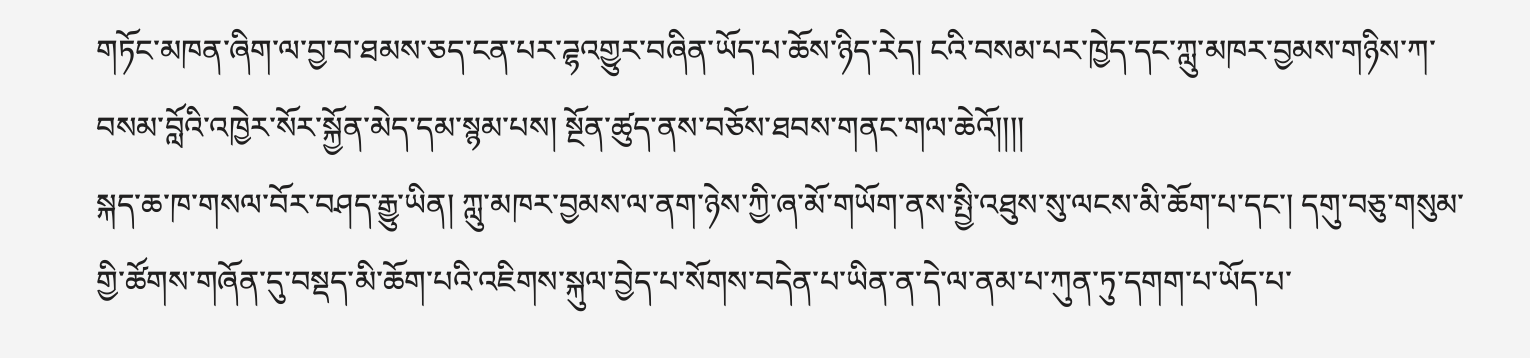གཏོང་མཁན་ཞིག་ལ་བྱ་བ་ཐམས་ཅད་ངན་པར་ཌྷའགྱུར་བཞིན་ཡོད་པ་ཆོས་ཉིད་རེད། ངའི་བསམ་པར་ཁྱེད་དང་ཀླུ་མཁར་བྱམས་གཉིས་ཀ་བསམ་བློའི་འཁྱེར་སོར་སྐྱོན་མེད་དམ་སྙམ་པས། སྔོན་ཚུད་ནས་བཅོས་ཐབས་གནང་གལ་ཆེའོ།།།།
སྐད་ཆ་ཁ་གསལ་བོར་བཤད་རྒྱུ་ཡིན། ཀླུ་མཁར་བྱམས་ལ་ནག་ཉེས་ཀྱི་ཞ་མོ་གཡོག་ནས་སྤྱི་འཐུས་སུ་ལངས་མི་ཆོག་པ་དང་། དགུ་བཅུ་གསུམ་གྱི་ཚོགས་གཞོན་དུ་བསྡད་མི་ཆོག་པའི་འཇིགས་སྐུལ་བྱེད་པ་སོགས་བདེན་པ་ཡིན་ན་དེ་ལ་ནམ་པ་ཀུན་ཏུ་དགག་པ་ཡོད་པ་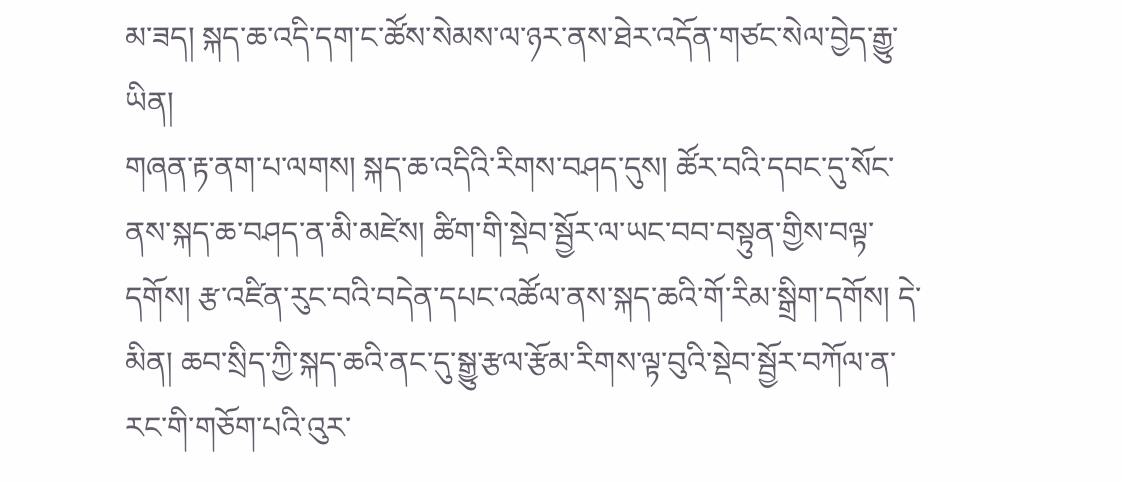མ་ཟད། སྐད་ཆ་འདི་དག་ང་ཚོས་སེམས་ལ་ཉར་ནས་ཐེར་འདོན་གཙང་སེལ་བྱེད་རྒྱུ་ཡིན།
གཞན་རྟ་ནག་པ་ལགས། སྐད་ཆ་འདིའི་རིགས་བཤད་དུས། ཚོར་བའི་དབང་དུ་སོང་ནས་སྐད་ཆ་བཤད་ན་མི་མཛེས། ཚིག་གི་སྡེབ་སྦྱོར་ལ་ཡང་བབ་བསྟུན་གྱིས་བལྟ་དགོས། རྩ་འཛིན་རུང་བའི་བདེན་དཔང་འཚོལ་ནས་སྐད་ཆའི་གོ་རིམ་སྒྲིག་དགོས། དེ་མིན། ཆབ་སྲིད་ཀྱི་སྐད་ཆའི་ནང་དུ་སྒྱུ་རྩལ་རྩོམ་རིགས་ལྟ་བུའི་སྡེབ་སྦྱོར་བཀོལ་ན་རང་གི་གཅོག་པའི་འུར་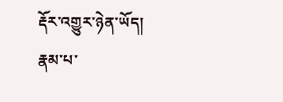རྡོར་འགྱུར་ཉེན་ཡོད།
རྣམ་པ་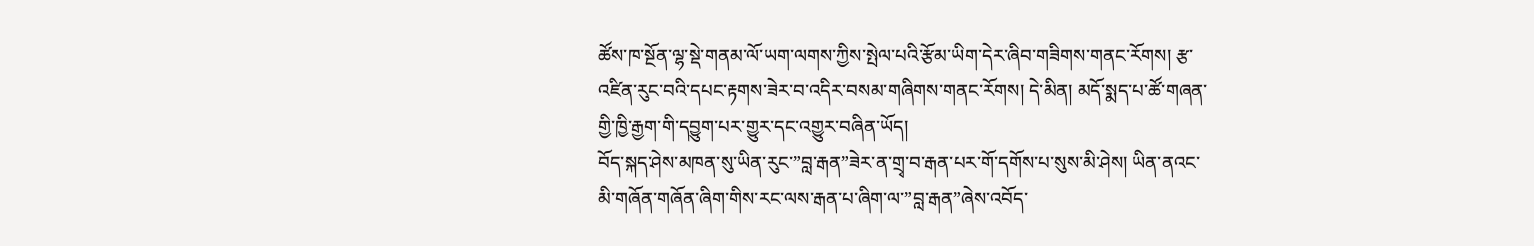ཚོས་ཁ་སྔོན་ལྷ་སྡེ་གནམ་ལོ་ཡག་ལགས་ཀྱིས་སྤེལ་པའི་རྩོམ་ཡིག་དེར་ཞིབ་གཟིགས་གནང་རོགས། རྩ་འཛིན་རུང་བའི་དཔང་རྟགས་ཟེར་བ་འདིར་བསམ་གཞིགས་གནང་རོགས། དེ་མིན། མདོ་སྨད་པ་ཚོ་གཞན་གྱི་ཁྱི་རྒྱག་གི་དབྱུག་པར་གྱུར་དང་འགྱུར་བཞིན་ཡོད།
བོད་སྐད་ཤེས་མཁན་སུ་ཡིན་རུང་”བླ་རྒན”ཟེར་ན་གྲྭ་བ་རྒན་པར་གོ་དགོས་པ་སུས་མི་ཤེས། ཡིན་ནའང་མི་གཞོན་གཞོན་ཞིག་གིས་རང་ལས་རྒན་པ་ཞིག་ལ་”བླ་རྒན”ཞེས་འབོད་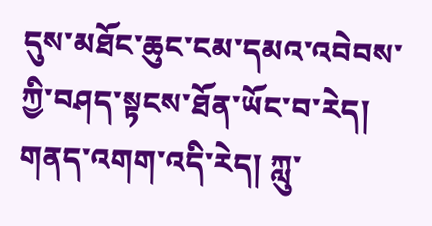དུས་མཐོང་ཆུང་ངམ་དམའ་འབེབས་ཀྱི་བཤད་སྟངས་ཐོན་ཡོང་བ་རེད། གནད་འགག་འདི་རེད། ཀླུ་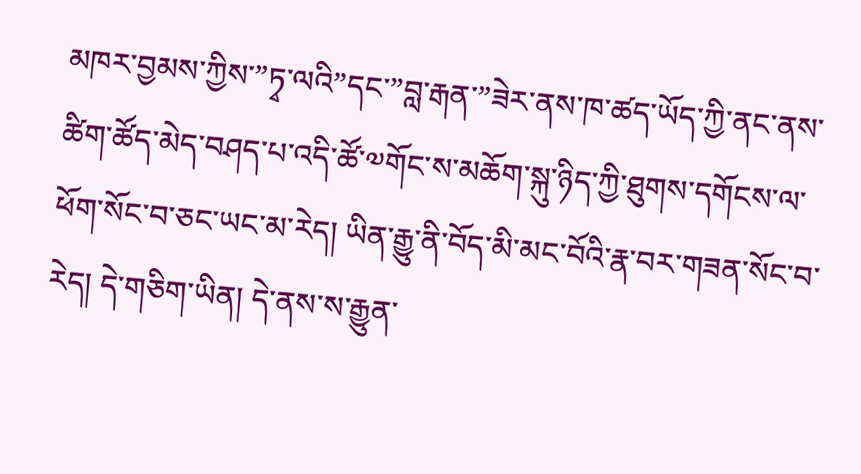མཁར་བྱམས་ཀྱིས་”ཏྭ་ལའི”དང་”བླ་རྒན་”ཟེར་ནས་ཁ་ཚད་ཡོད་ཀྱི་ནང་ནས་ཚིག་ཚོད་མེད་བཤད་པ་འདི་ཚོ་༧གོང་ས་མཆོག་སྐུ་ཉིད་ཀྱི་ཐུགས་དགོངས་ལ་ཕོག་སོང་བ་ཅང་ཡང་མ་རེད། ཡིན་རྒྱུ་ནི་བོད་མི་མང་བོའི་རྣ་བར་གཟན་སོང་བ་རེད། དེ་གཅིག་ཡིན། དེ་ནས་ས་རྒྱུན་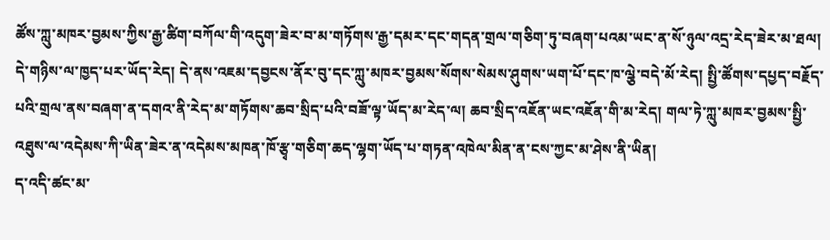ཚོས་ཀླུ་མཁར་བྱམས་ཀྱིས་རྒྱ་ཚིག་བཀོལ་གི་འདུག་ཟེར་བ་མ་གཏོགས་རྒྱ་དམར་དང་གདན་གྲལ་གཅིག་ཏུ་བཞག་པའམ་ཡང་ན་སོ་ཉུལ་འདྲ་རེད་ཟེར་མ་ཐལ། དེ་གཉིས་ལ་ཁྱད་པར་ཡོད་རེད། དེ་ནས་འཇམ་དབྱངས་ནོར་བུ་དང་ཀླུ་མཁར་བྱམས་སོགས་སེམས་ཤུགས་ཡག་པོ་དང་ཁ་ལྕེ་བདེ་མོ་རེད། སྤྱི་ཚོགས་དཔྱད་བརྗོད་པའི་གྲལ་ནས་བཞག་ན་དགའ་ནི་རེད་མ་གཏོགས་ཆབ་སྲིད་པའི་བཟོ་ལྟ་ཡོད་མ་རེད་ལ། ཆབ་སྲིད་འཇོན་ཡང་འཇོན་གི་མ་རེད། གལ་ཏེ་ཀླུ་མཁར་བྱམས་སྤྱི་འཐུས་ལ་འདེམས་ཀི་ཡིན་ཟེར་ན་འདེམས་མཁན་ཁོ་རྩྭ་གཅིག་ཆད་ལྷག་ཡོད་པ་གཏན་འཁེལ་མིན་ན་ངས་ཀྱང་མ་ཤེས་ནི་ཡིན།
ད་འདི་ཚང་མ་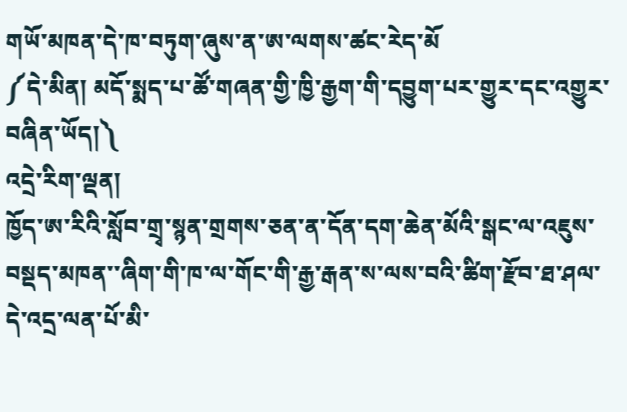གཡོ་མཁན་དེ་ཁ་བཏུག་ཞུས་ན་ཨ་ལགས་ཚང་རེད་མོ
༼དེ་མིན། མདོ་སྨད་པ་ཚོ་གཞན་གྱི་ཁྱི་རྒྱག་གི་དབྱུག་པར་གྱུར་དང་འགྱུར་བཞིན་ཡོད།༽
འདྲེ་རིག་ལྡན།
ཁྱོད་ཨ་རིའི་སློབ་གྲྭ་སྙན་གྲགས་ཅན་ན་དོན་དག་ཆེན་མོའི་སྒང་ལ་འཇུས་བསྡད་མཁན་་ཞིག་གི་ཁ་ལ་གོང་གི་རྒྱ་རྒན་ས་ལས་བའི་ཚིག་རྫོབ་ཐ་ཤལ་དེ་འདྲ་ལན་པོ་མི་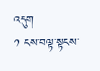འདུག
༡ ངས་བལྟ་སྟངས་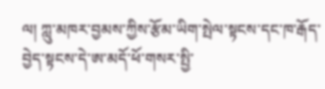ལ། ཀླུ་མཁར་བྱམས་ཀྱིས་རྩོམ་ཡིག་སྤེལ་སྟངས་དང་ཁ་རྒོད་བྱེད་སྟངས་དེ་ཨ་མདོ་ཕོ་གསར་སྤྱི་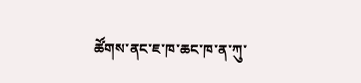ཚོགས་ནང་ཇ་ཁ་ཆང་ཁ་ན་ཀུ་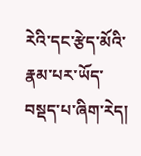རེའི་དང་རྩེད་མོའི་རྣམ་པར་ཡོད་བསྡད་པ་ཞིག་རེད།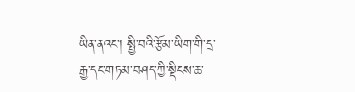ཡིན་ནའང་། སྤྱི་བའི་རྩོམ་ཡིག་གི་དྲ་རྒྱ་དང་གཏམ་བཤད་ཀྱི་སྡིངས་ཆ་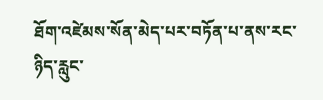ཐོག་འཛེམས་སོན་མེད་པར་བཏོན་པ་ནས་རང་ཉིད་རླུང་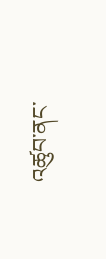འཚུབ་ནང་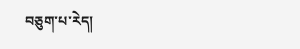བཅུག་པ་རེད།